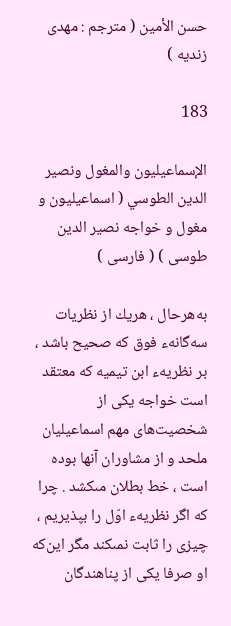حسن الأمين ( مترجم : مهدى زنديه )

183

الإسماعيليون والمغول ونصير الدين الطوسي ( اسماعيليون و مغول و خواجه نصير الدين طوسى ) ( فارسى )

به‌هرحال ، هريك از نظريات سه‌گانهء فوق كه صحيح باشد ، بر نظريهء ابن تيميه كه معتقد است خواجه يكى از شخصيت‌هاى مهم اسماعيليان ملحد و از مشاوران آنها بوده است ، خط بطلان مىكشد . چرا كه اگر نظريهء اوّل را بپذيريم ، چيزى را ثابت نمىكند مگر اين‌كه او صرفا يكى از پناهندگان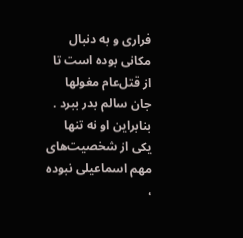فرارى و به دنبال مكانى بوده است تا از قتل‌عام مغولها جان سالم بدر ببرد . بنابراين او نه تنها يكى از شخصيت‌هاى مهم اسماعيلى نبوده ،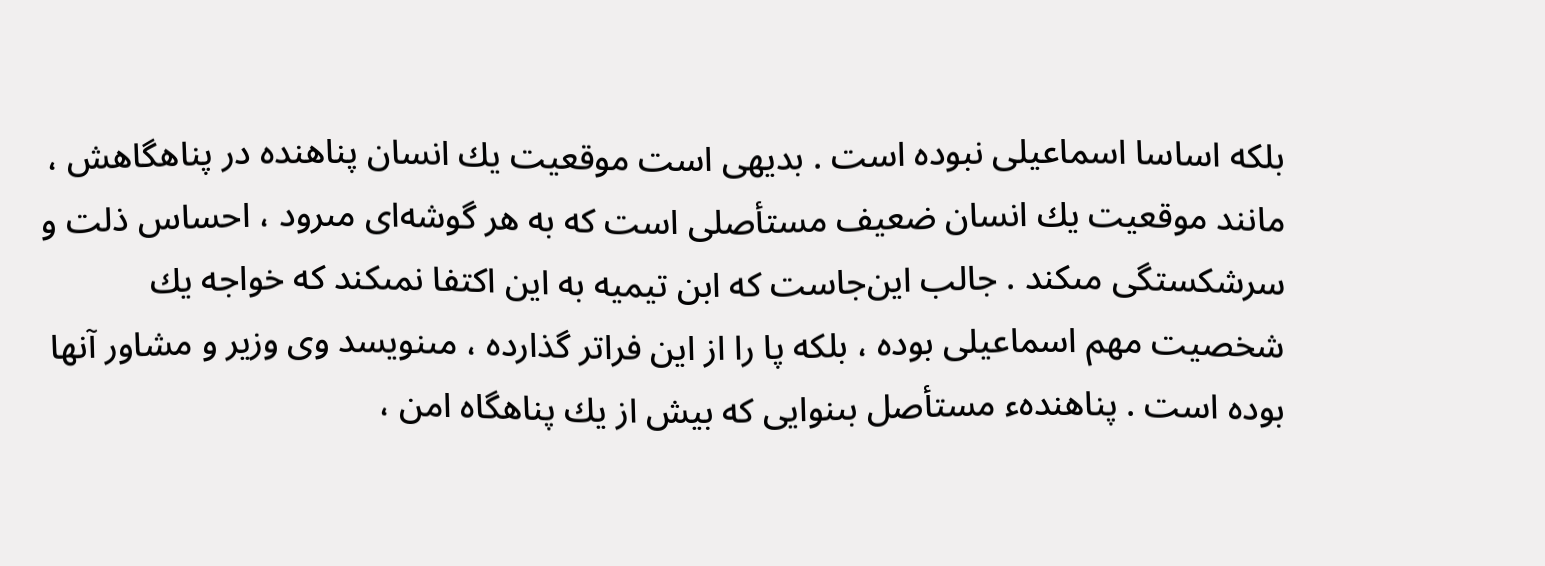بلكه اساسا اسماعيلى نبوده است . بديهى است موقعيت يك انسان پناهنده در پناهگاهش ، مانند موقعيت يك انسان ضعيف مستأصلى است كه به هر گوشه‌اى مىرود ، احساس ذلت و سرشكستگى مىكند . جالب اين‌جاست كه ابن تيميه به اين اكتفا نمىكند كه خواجه يك شخصيت مهم اسماعيلى بوده ، بلكه پا را از اين فراتر گذارده ، مىنويسد وى وزير و مشاور آنها بوده است . پناهندهء مستأصل بىنوايى كه بيش از يك پناهگاه امن ،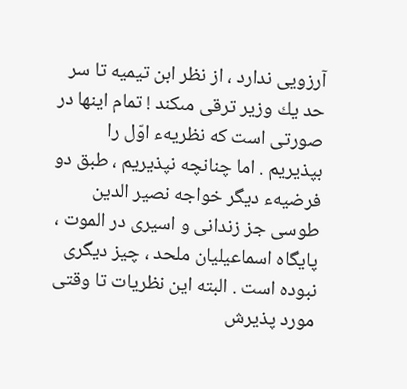آرزويى ندارد ، از نظر ابن تيميه تا سر حد يك وزير ترقى مىكند ! تمام اينها در صورتى است كه نظريهء اوّل را بپذيريم . اما چنانچه نپذيريم ، طبق دو فرضيهء ديگر خواجه نصير الدين طوسى جز زندانى و اسيرى در الموت ، پايگاه اسماعيليان ملحد ، چيز ديگرى نبوده است . البته اين نظريات تا وقتى مورد پذيرش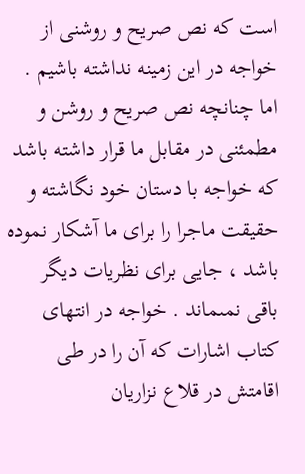است كه نص صريح و روشنى از خواجه در اين زمينه نداشته باشيم . اما چنانچه نص صريح و روشن و مطمئنى در مقابل ما قرار داشته باشد كه خواجه با دستان خود نگاشته و حقيقت ماجرا را براى ما آشكار نموده باشد ، جايى براى نظريات ديگر باقى نمىماند . خواجه در انتهاى كتاب اشارات كه آن را در طى اقامتش در قلاع نزاريان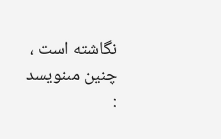نگاشته است ، چنين مىنويسد :